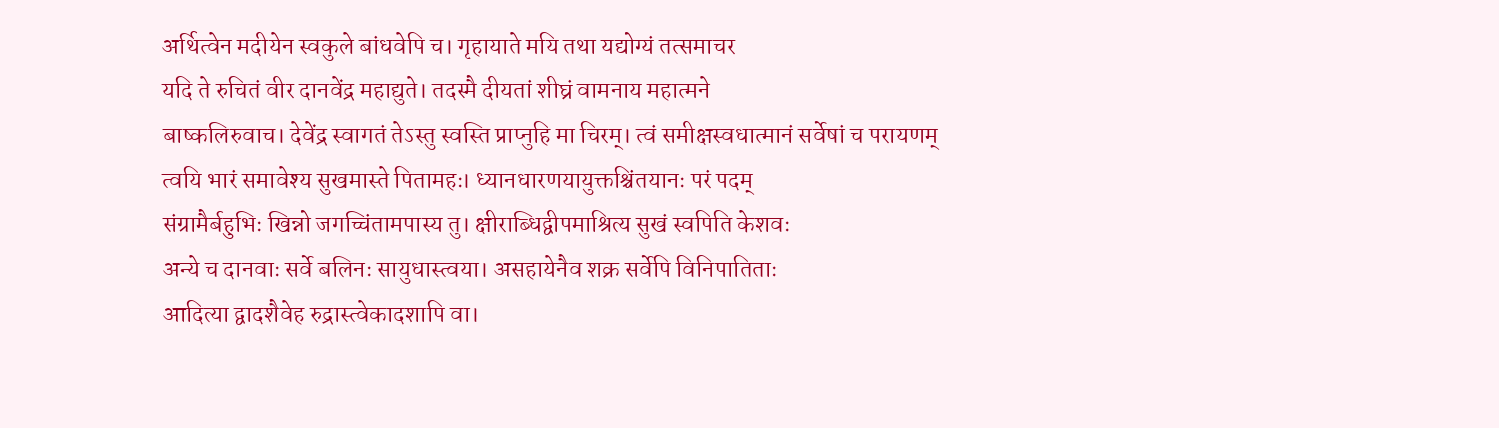अर्थित्वेन मदीयेन स्वकुले बांधवेपि च। गृहायाते मयि तथा यद्योग्यं तत्समाचर
यदि ते रुचितं वीर दानवेंद्र महाद्युते। तदस्मै दीयतां शीघ्रं वामनाय महात्मने
बाष्कलिरुवाच। देवेंद्र स्वागतं तेऽस्तु स्वस्ति प्राप्नुहि मा चिरम्। त्वं समीक्षस्वधात्मानं सर्वेषां च परायणम्
त्वयि भारं समावेश्य सुखमास्ते पितामहः। ध्यानधारणयायुक्तश्चिंतयानः परं पदम्
संग्रामैर्बहुभिः खिन्नो जगच्चिंतामपास्य तु। क्षीराब्धिद्वीपमाश्रित्य सुखं स्वपिति केशवः
अन्ये च दानवाः सर्वे बलिनः सायुधास्त्वया। असहायेनैव शक्र सर्वेपि विनिपातिताः
आदित्या द्वादशैवेह रुद्रास्त्वेकादशापि वा।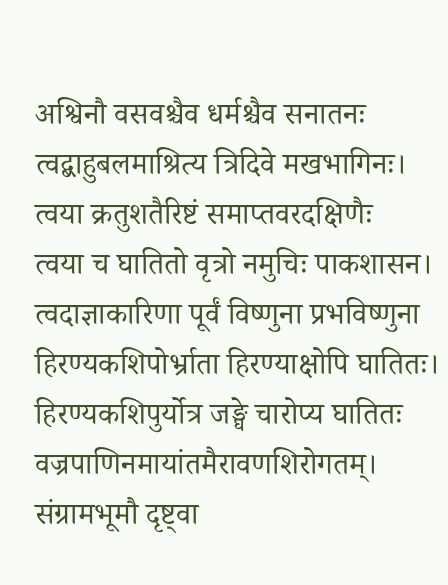अश्विनौ वसवश्चैव धर्मश्चैव सनातनः
त्वद्बाहुबलमाश्रित्य त्रिदिवे मखभागिनः। त्वया क्रतुशतैरिष्टं समाप्तवरदक्षिणैः
त्वया च घातितो वृत्रो नमुचिः पाकशासन। त्वदाज्ञाकारिणा पूर्वं विष्णुना प्रभविष्णुना
हिरण्यकशिपोर्भ्राता हिरण्याक्षोपि घातितः। हिरण्यकशिपुर्योत्र जङ्घे चारोप्य घातितः
वज्रपाणिनमायांतमैरावणशिरोगतम्। संग्रामभूमौ दृष्ट्वा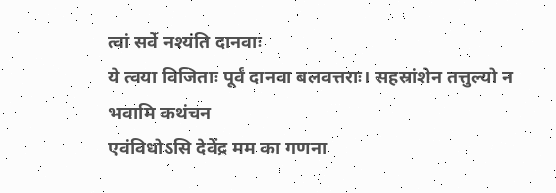त्वां सर्वे नश्यंति दानवाः
ये त्वया विजिताः पूर्वं दानवा बलवत्तराः। सहस्रांशेन तत्तुल्यो न भवामि कथंचन
एवंविधोऽसि देवेंद्र मम का गणना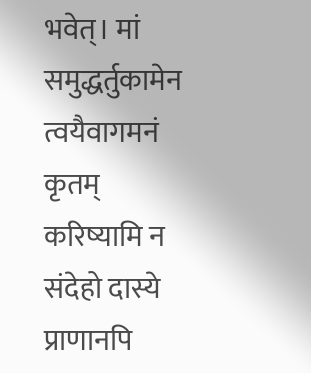भवेत्। मां समुद्धर्तुकामेन त्वयैवागमनं कृतम्
करिष्यामि न संदेहो दास्ये प्राणानपि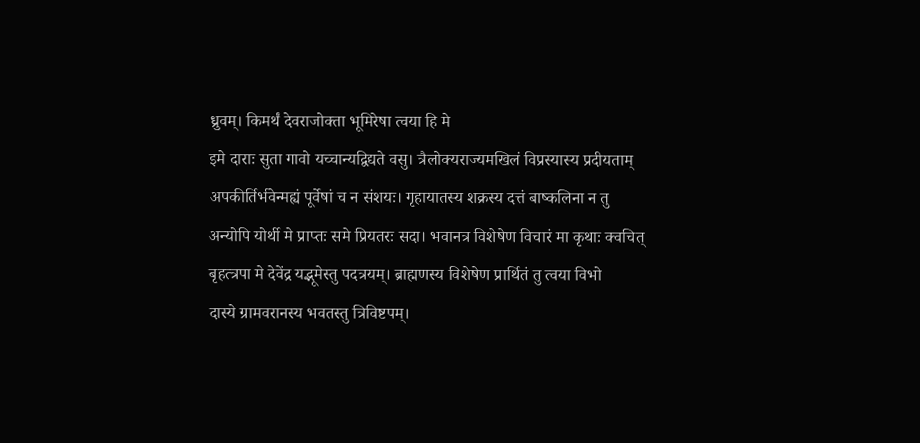ध्रुवम्। किमर्थं देवराजोक्ता भूमिरेषा त्वया हि मे
इमे दाराः सुता गावो यच्चान्यद्विद्यते वसु। त्रैलोक्यराज्यमखिलं विप्रस्यास्य प्रदीयताम्
अपकीर्तिर्भवेन्मह्यं पूर्वेषां च न संशयः। गृहायातस्य शक्रस्य दत्तं बाष्कलिना न तु
अन्योपि योर्थी मे प्राप्तः समे प्रियतरः सदा। भवानत्र विशेषेण विचारं मा कृथाः क्वचित्
बृहत्त्रपा मे देवेंद्र यद्भूमेस्तु पदत्रयम्। ब्राह्मणस्य विशेषेण प्रार्थितं तु त्वया विभो
दास्ये ग्रामवरानस्य भवतस्तु त्रिविष्टपम्।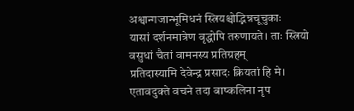अश्वान्गजान्भूमिधनं स्त्रियश्चोद्भिन्नचूचुकाः
यासां दर्शनमात्रेण वृद्धोपि तरुणायते। ताः स्त्रियो वसुधां चैतां वामनस्य प्रतिग्रहम्
प्रतिदास्यामि देवेन्द्र प्रसादः क्रियतां हि मे। एतावदुक्ते वचने तदा बाष्कलिना नृप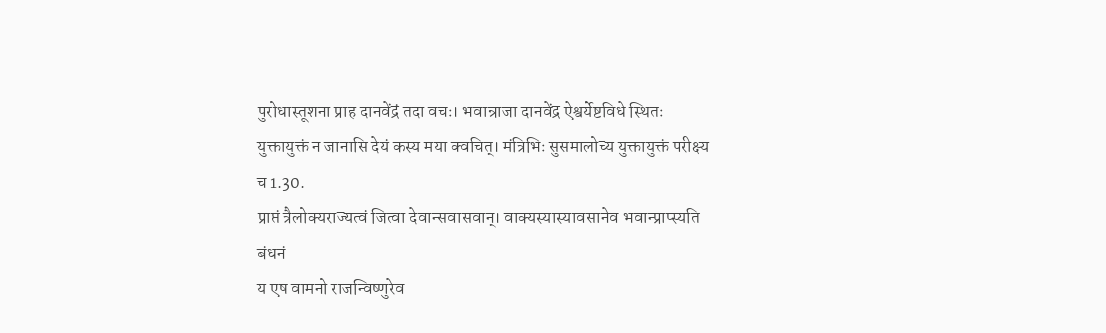पुरोधास्तूशना प्राह दानवेंद्रं तदा वचः। भवान्राजा दानवेंद्र ऐश्वर्येष्टविधे स्थितः
युक्तायुक्तं न जानासि देयं कस्य मया क्वचित्। मंत्रिभिः सुसमालोच्य युक्तायुक्तं परीक्ष्य च 1.30.
प्राप्तं त्रैलोक्यराज्यत्वं जित्वा देवान्सवासवान्। वाक्यस्यास्यावसानेव भवान्प्राप्स्यति बंधनं
य एष वामनो राजन्विष्णुरेव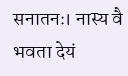सनातनः। नास्य वै भवता देयं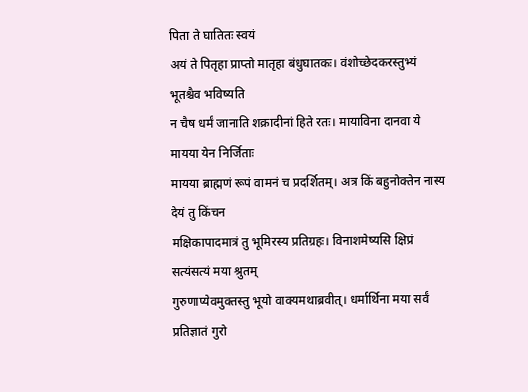पिता ते घातितः स्वयं
अयं ते पितृहा प्राप्तो मातृहा बंधुघातकः। वंशोच्छेदकरस्तुभ्यं भूतश्चैव भविष्यति
न चैष धर्मं जानाति शक्रादीनां हिते रतः। मायाविना दानवा ये मायया येन निर्जिताः
मायया ब्राह्मणं रूपं वामनं च प्रदर्शितम्। अत्र किं बहुनोक्तेन नास्य देयं तु किंचन
मक्षिकापादमात्रं तु भूमिरस्य प्रतिग्रहः। विनाशमेष्यसि क्षिप्रं सत्यंसत्यं मया श्रुतम्
गुरुणाप्येवमुक्तस्तु भूयो वाक्यमथाब्रवीत्। धर्मार्थिना मया सर्वं प्रतिज्ञातं गुरो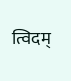त्विदम्